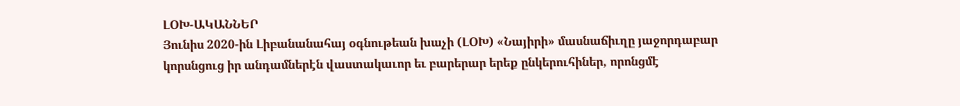ԼՕԽ-ԱԿԱՆՆԵՐ
Յունիս 2020-ին Լիբանանահայ օգնութեան խաչի (ԼՕԽ) «Նայիրի» մասնաճիւղը յաջորդաբար կորսնցուց իր անդամներէն վաստակաւոր եւ բարերար երեք ընկերուհիներ, որոնցմէ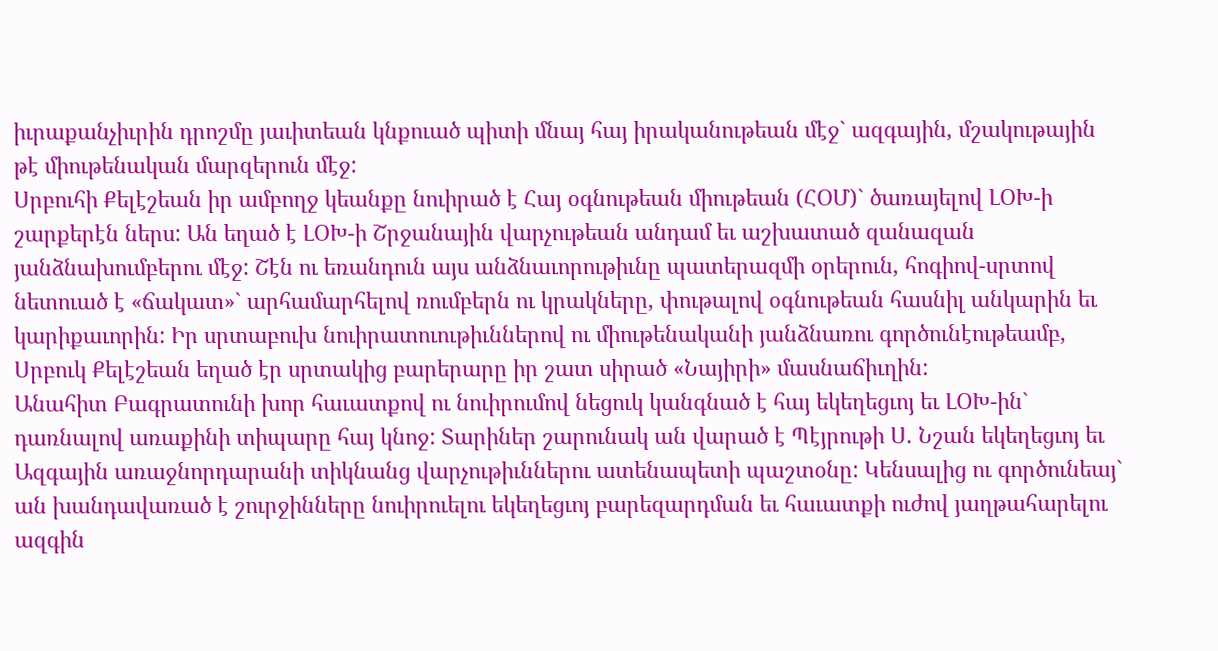իւրաքանչիւրին դրոշմը յաւիտեան կնքուած պիտի մնայ հայ իրականութեան մէջ` ազգային, մշակութային թէ միութենական մարզերուն մէջ:
Սրբուհի Քելէշեան իր ամբողջ կեանքը նուիրած է Հայ օգնութեան միութեան (ՀՕՄ)` ծառայելով ԼՕԽ-ի շարքերէն ներս: Ան եղած է ԼՕԽ-ի Շրջանային վարչութեան անդամ եւ աշխատած զանազան յանձնախումբերու մէջ: Շէն ու եռանդուն այս անձնաւորութիւնը պատերազմի օրերուն, հոգիով-սրտով նետուած է «ճակատ»` արհամարհելով ռումբերն ու կրակները, փութալով օգնութեան հասնիլ անկարին եւ կարիքաւորին: Իր սրտաբուխ նուիրատուութիւններով ու միութենականի յանձնառու գործունէութեամբ, Սրբուկ Քելէշեան եղած էր սրտակից բարերարը իր շատ սիրած «Նայիրի» մասնաճիւղին:
Անահիտ Բագրատունի խոր հաւատքով ու նուիրումով նեցուկ կանգնած է հայ եկեղեցւոյ եւ ԼՕԽ-ին` դառնալով առաքինի տիպարը հայ կնոջ: Տարիներ շարունակ ան վարած է Պէյրութի Ս. Նշան եկեղեցւոյ եւ Ազգային առաջնորդարանի տիկնանց վարչութիւններու ատենապետի պաշտօնը: Կենսալից ու գործունեայ` ան խանդավառած է շուրջինները նուիրուելու եկեղեցւոյ բարեզարդման եւ հաւատքի ուժով յաղթահարելու ազգին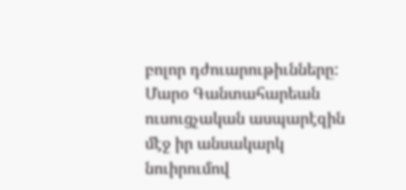բոլոր դժուարութիւնները:
Մարօ Գանտահարեան ուսուցչական ասպարէզին մէջ իր անսակարկ նուիրումով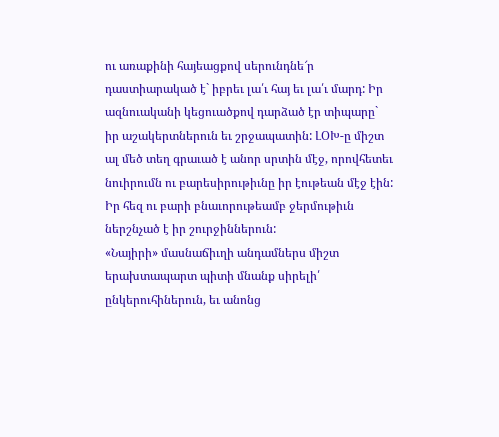ու առաքինի հայեացքով սերունդնե՜ր դաստիարակած է` իբրեւ լա՛ւ հայ եւ լա՛ւ մարդ: Իր ազնուականի կեցուածքով դարձած էր տիպարը` իր աշակերտներուն եւ շրջապատին: ԼՕԽ-ը միշտ ալ մեծ տեղ գրաւած է անոր սրտին մէջ, որովհետեւ նուիրումն ու բարեսիրութիւնը իր էութեան մէջ էին: Իր հեզ ու բարի բնաւորութեամբ ջերմութիւն ներշնչած է իր շուրջիններուն:
«Նայիրի» մասնաճիւղի անդամներս միշտ երախտապարտ պիտի մնանք սիրելի՛ ընկերուհիներուն, եւ անոնց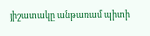յիշատակը անթառամ պիտի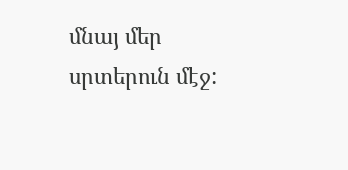մնայ մեր սրտերուն մէջ: